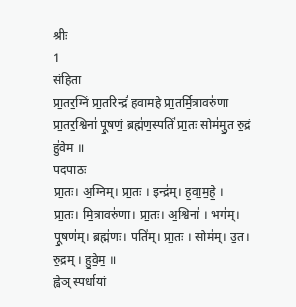श्रीः
1
संहिता
प्रा॒तर॒ग्निं प्रा॒तरिन्द्रं॑ हवामहे प्रा॒तर्मि॒त्रावरु॑णा प्रा॒तर॒श्विना॑ पू॒षणं॒ ब्रह्म॑ण॒स्पतिं॑ प्रा॒तः सोम॑मु॒त रु॒द्रं हु॑वेम ॥
पदपाठः
प्रा॒तः। अ॒ग्निम्। प्रा॒तः । इन्द्र॑म्। ह॒वा॒म॒हे॒ । प्रा॒तः। मि॒त्रावरु॑णा। प्रा॒तः। अ॒श्विना॑ । भग॑म्। पू॒षण॑म्। ब्रह्म॑णः। पति॑म्। प्रा॒तः । सोम॑म्। उ॒त। रु॒द्रम् । हु॒वे॒म॒ ॥
ह्वेञ् स्पर्धायां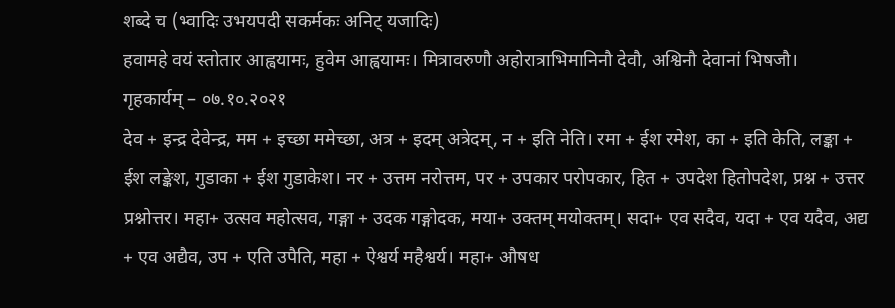शब्दे च (भ्वादिः उभयपदी सकर्मकः अनिट् यजादिः)
हवामहे वयं स्तोतार आह्वयामः, हुवेम आह्वयामः। मित्रावरुणौ अहोरात्राभिमानिनौ देवौ, अश्विनौ देवानां भिषजौ।
गृहकार्यम् – ०७.१०.२०२१
देव + इन्द्र देवेन्द्र, मम + इच्छा ममेच्छा, अत्र + इदम् अत्रेदम्, न + इति नेति। रमा + ईश रमेश, का + इति केति, लङ्का + ईश लङ्केश, गुडाका + ईश गुडाकेश। नर + उत्तम नरोत्तम, पर + उपकार परोपकार, हित + उपदेश हितोपदेश, प्रश्न + उत्तर प्रश्नोत्तर। महा+ उत्सव महोत्सव, गङ्गा + उदक गङ्गोदक, मया+ उक्तम् मयोक्तम्। सदा+ एव सदैव, यदा + एव यदैव, अद्य + एव अद्यैव, उप + एति उपैति, महा + ऐश्वर्य महैश्वर्य। महा+ औषध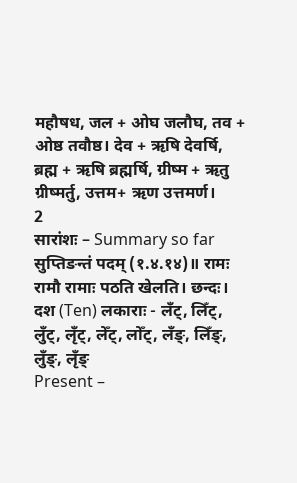महौषध, जल + ओघ जलौघ, तव + ओष्ठ तवौष्ठ। देव + ऋषि देवर्षि, ब्रह्म + ऋषि ब्रह्मर्षि, ग्रीष्म + ऋतु ग्रीष्मर्तु, उत्तम+ ऋण उत्तमर्ण।
2
सारांशः – Summary so far
सुप्तिङन्तं पदम् (१.४.१४)॥ रामः रामौ रामाः पठति खेलति। छन्दः।
दश (Ten) लकाराः - लँट्, लिँट्, लुँट्, लृँट्, लेँट्, लोँट्, लँङ्, लिँङ्, लुँङ्, लृँङ्
Present –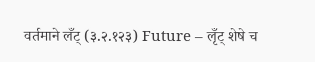वर्तमाने लँट् (३.२.१२३) Future – लृँट् शेषे च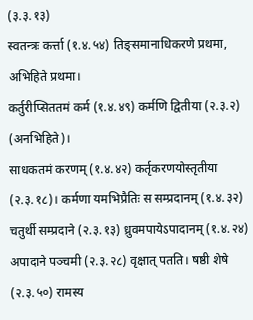(३.३.१३)
स्वतन्त्रः कर्त्ता (१.४.५४) तिङ्समानाधिकरणे प्रथमा, अभिहिते प्रथमा।
कर्तुरीप्सिततमं कर्म (१.४.४९) कर्मणि द्वितीया (२.३.२) (अनभिहिते)।
साधकतमं करणम् (१.४.४२) कर्तृकरणयोस्तृतीया (२.३.१८)। कर्मणा यमभिप्रैतिः स सम्प्रदानम् (१.४.३२) चतुर्थी सम्प्रदाने (२.३.१३) ध्रुवमपायेऽपादानम् (१.४.२४) अपादाने पञ्चमी (२.३.२८) वृक्षात् पतति। षष्ठी शेषे (२.३.५०) रामस्य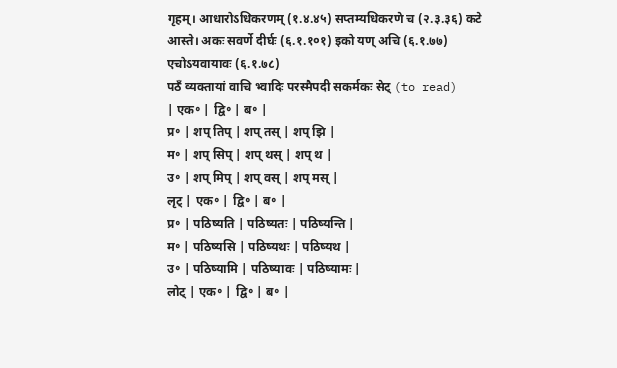गृहम्। आधारोऽधिकरणम् (१.४.४५) सप्तम्यधिकरणे च (२.३.३६) कटे आस्ते। अकः सवर्णे दीर्घः (६.१.१०१) इको यण् अचि (६.१.७७) एचोऽयवायावः (६.१.७८)
पठँ व्यक्तायां वाचि भ्वादिः परस्मैपदी सकर्मकः सेट् (to read)
| एक॰ | द्वि॰ | ब॰ |
प्र॰ | शप् तिप् | शप् तस् | शप् झि |
म॰ | शप् सिप् | शप् थस् | शप् थ |
उ॰ | शप् मिप् | शप् वस् | शप् मस् |
लृट् | एक॰ | द्वि॰ | ब॰ |
प्र॰ | पठिष्यति | पठिष्यतः | पठिष्यन्ति |
म॰ | पठिष्यसि | पठिष्यथः | पठिष्यथ |
उ॰ | पठिष्यामि | पठिष्यावः | पठिष्यामः |
लोट् | एक॰ | द्वि॰ | ब॰ |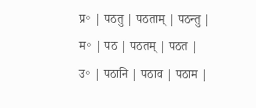प्र॰ | पठतु | पठताम् | पठन्तु |
म॰ | पठ | पठतम् | पठत |
उ॰ | पठानि | पठाव | पठाम |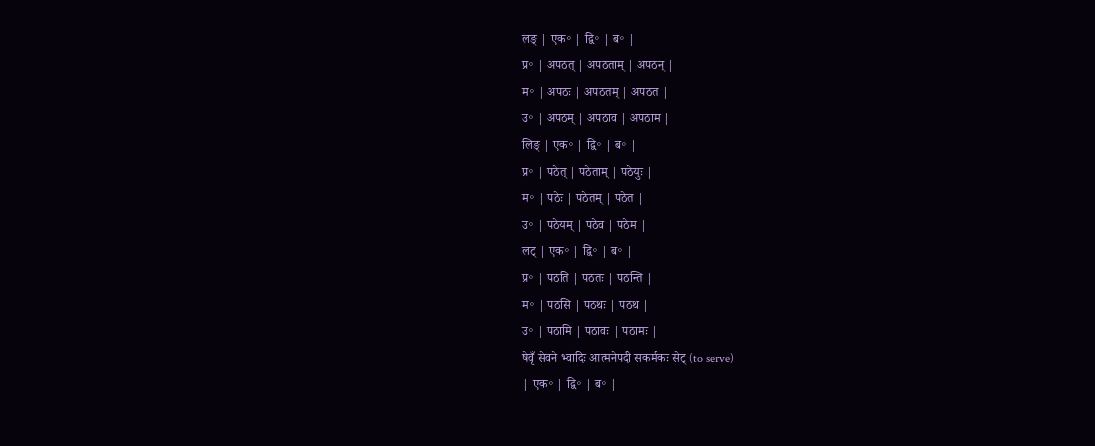लङ् | एक॰ | द्वि॰ | ब॰ |
प्र॰ | अपठत् | अपठताम् | अपठन् |
म॰ | अपठः | अपठतम् | अपठत |
उ॰ | अपठम् | अपठाव | अपठाम |
लिङ् | एक॰ | द्वि॰ | ब॰ |
प्र॰ | पठेत् | पठेताम् | पठेयुः |
म॰ | पठेः | पठेतम् | पठेत |
उ॰ | पठेयम् | पठेव | पठेम |
लट् | एक॰ | द्वि॰ | ब॰ |
प्र॰ | पठति | पठतः | पठन्ति |
म॰ | पठसि | पठथः | पठथ |
उ॰ | पठामि | पठावः | पठामः |
षेवृँ सेवने भ्वादिः आत्मनेपदी सकर्मकः सेट् (to serve)
| एक॰ | द्वि॰ | ब॰ |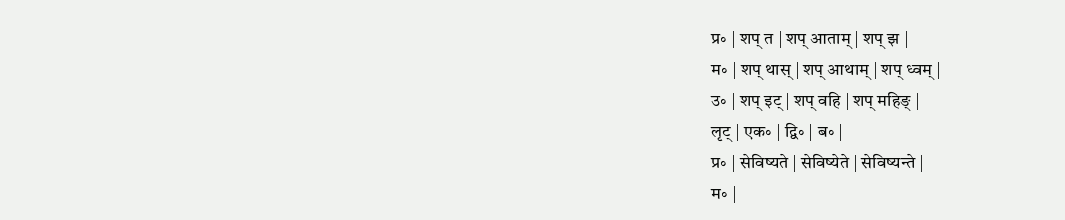प्र॰ | शप् त | शप् आताम् | शप् झ |
म॰ | शप् थास् | शप् आथाम् | शप् ध्वम् |
उ॰ | शप् इट् | शप् वहि | शप् महिङ् |
लृट् | एक॰ | द्वि॰ | ब॰ |
प्र॰ | सेविष्यते | सेविष्येते | सेविष्यन्ते |
म॰ |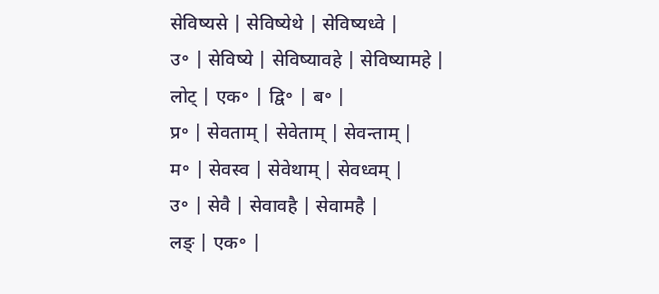सेविष्यसे | सेविष्येथे | सेविष्यध्वे |
उ॰ | सेविष्ये | सेविष्यावहे | सेविष्यामहे |
लोट् | एक॰ | द्वि॰ | ब॰ |
प्र॰ | सेवताम् | सेवेताम् | सेवन्ताम् |
म॰ | सेवस्व | सेवेथाम् | सेवध्वम् |
उ॰ | सेवै | सेवावहै | सेवामहै |
लङ् | एक॰ |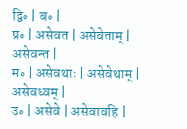द्वि॰ | ब॰ |
प्र॰ | असेवत | असेवेताम् | असेवन्त |
म॰ | असेवथाः | असेवेथाम् | असेवध्वम् |
उ॰ | असेवे | असेवावहि |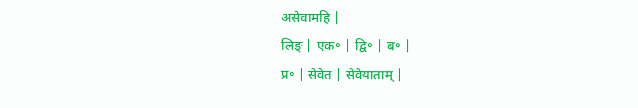असेवामहि |
लिङ् | एक॰ | द्वि॰ | ब॰ |
प्र॰ | सेवेत | सेवेयाताम् |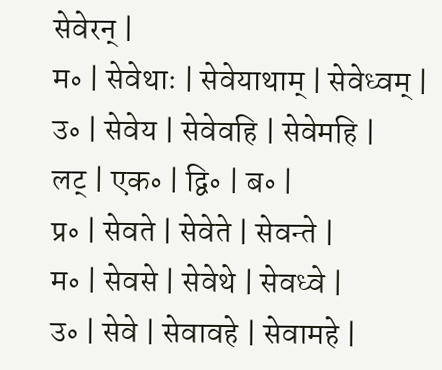सेवेरन् |
म॰ | सेवेथाः | सेवेयाथाम् | सेवेध्वम् |
उ॰ | सेवेय | सेवेवहि | सेवेमहि |
लट् | एक॰ | द्वि॰ | ब॰ |
प्र॰ | सेवते | सेवेते | सेवन्ते |
म॰ | सेवसे | सेवेथे | सेवध्वे |
उ॰ | सेवे | सेवावहे | सेवामहे |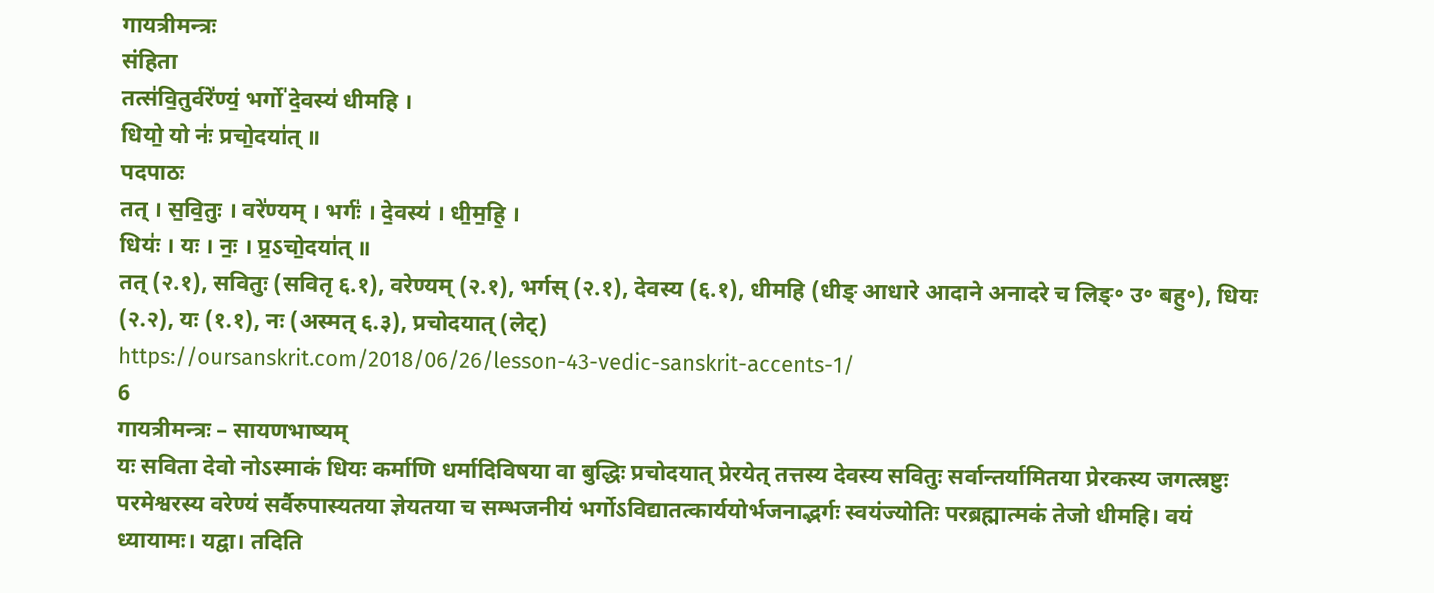गायत्रीमन्त्रः
संहिता
तत्स॑वि॒तुर्वरे॑ण्यं॒ भर्गो॑ दे॒वस्य॑ धीमहि ।
धियो॒ यो नः॑ प्रचो॒दया॑त् ॥
पदपाठः
तत् । स॒वि॒तुः । वरे॑ण्यम् । भर्गः॑ । दे॒वस्य॑ । धी॒म॒हि॒ ।
धियः॑ । यः । नः॒ । प्र॒ऽचो॒दया॑त् ॥
तत् (२.१), सवितुः (सवितृ ६.१), वरेण्यम् (२.१), भर्गस् (२.१), देवस्य (६.१), धीमहि (धीङ् आधारे आदाने अनादरे च लिङ्॰ उ॰ बहु॰), धियः (२.२), यः (१.१), नः (अस्मत् ६.३), प्रचोदयात् (लेट्)
https://oursanskrit.com/2018/06/26/lesson-43-vedic-sanskrit-accents-1/
6
गायत्रीमन्त्रः – सायणभाष्यम्
यः सविता देवो नोऽस्माकं धियः कर्माणि धर्मादिविषया वा बुद्धिः प्रचोदयात् प्रेरयेत् तत्तस्य देवस्य सवितुः सर्वान्तर्यामितया प्रेरकस्य जगत्स्रष्टुः परमेश्वरस्य वरेण्यं सर्वैरुपास्यतया ज्ञेयतया च सम्भजनीयं भर्गोऽविद्यातत्कार्ययोर्भजनाद्भर्गः स्वयंज्योतिः परब्रह्मात्मकं तेजो धीमहि। वयं ध्यायामः। यद्वा। तदिति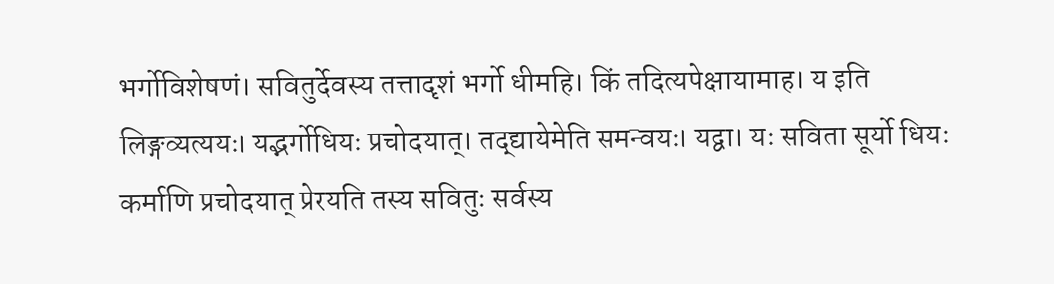भर्गोविशेषणं। सवितुर्देवस्य तत्तादृशं भर्गो धीमहि। किं तदित्यपेक्षायामाह। य इति लिङ्गव्यत्ययः। यद्भर्गोधियः प्रचोदयात्। तद्द्यायेमेति समन्वयः। यद्वा। यः सविता सूर्यो धियः कर्माणि प्रचोदयात् प्रेरयति तस्य सवितुः सर्वस्य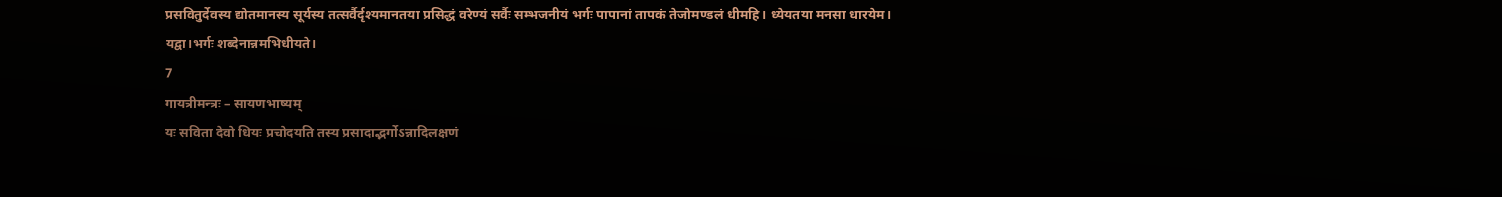प्रसवितुर्देवस्य द्योतमानस्य सूर्यस्य तत्सर्वैर्दृश्यमानतया प्रसिद्धं वरेण्यं सर्वैः सम्भजनीयं भर्गः पापानां तापकं तेजोमण्डलं धीमहि। ध्येयतया मनसा धारयेम। यद्वा।भर्गः शब्देनान्नमभिधीयते।
7
गायत्रीमन्त्रः – सायणभाष्यम्
यः सविता देवो धियः प्रचोदयति तस्य प्रसादाद्भर्गोऽन्नादिलक्षणं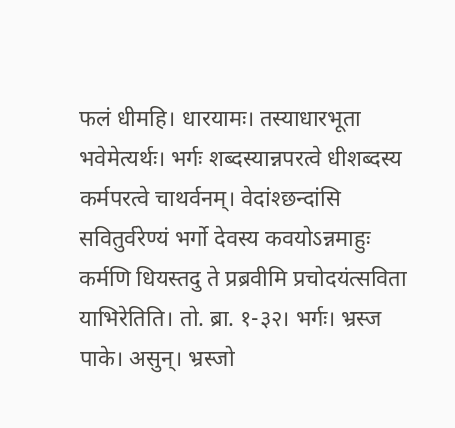फलं धीमहि। धारयामः। तस्याधारभूता भवेमेत्यर्थः। भर्गः शब्दस्यान्नपरत्वे धीशब्दस्य कर्मपरत्वे चाथर्वनम्। वेदांश्छन्दांसि सवितुर्वरेण्यं भर्गो देवस्य कवयोऽन्नमाहुः कर्मणि धियस्तदु ते प्रब्रवीमि प्रचोदयंत्सविता याभिरेतिति। तो. ब्रा. १-३२। भर्गः। भ्रस्ज पाके। असुन्। भ्रस्जो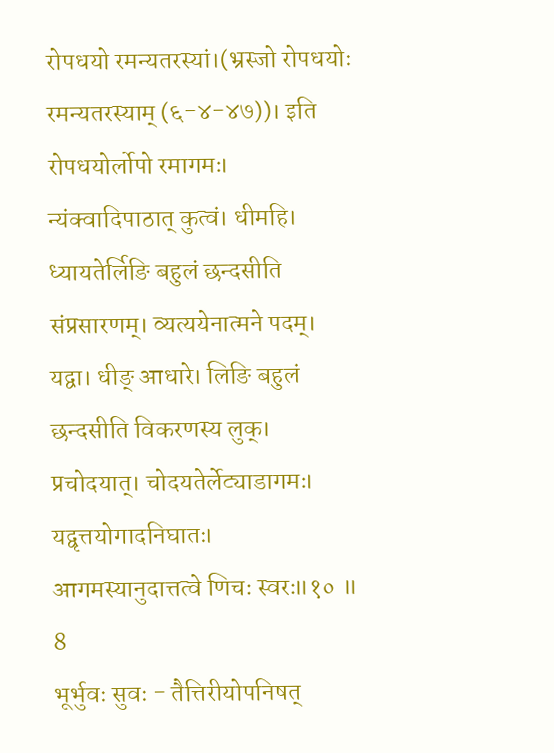रोपधयो रमन्यतरस्यां।(भ्रस्जो रोपधयोः रमन्यतरस्याम् (६-४-४७))। इति रोपधयोर्लोपो रमागमः। न्यंक्वादिपाठात् कुत्वं। धीमहि। ध्यायतेर्लिङि बहुलं छन्दसीति संप्रसारणम्। व्यत्ययेनात्मने पदम्। यद्वा। धीङ् आधारे। लिङि बहुलं छन्दसीति विकरणस्य लुक्। प्रचोदयात्। चोदयतेर्लेट्याडागमः। यद्वृत्तयोगादनिघातः। आगमस्यानुदात्तत्वे णिचः स्वरः॥१० ॥
8
भूर्भुवः सुवः - तैत्तिरीयोपनिषत्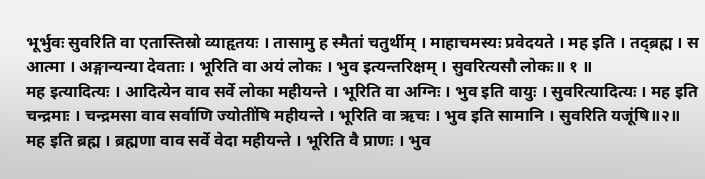भूर्भुवः सुवरिति वा एतास्तिस्रो व्याहृतयः । तासामु ह स्मैतां चतुर्थीम् । माहाचमस्यः प्रवेदयते । मह इति । तद्ब्रह्म । स आत्मा । अङ्गान्यन्या देवताः । भूरिति वा अयं लोकः । भुव इत्यन्तरिक्षम् । सुवरित्यसौ लोकः॥ १ ॥
मह इत्यादित्यः । आदित्येन वाव सर्वे लोका महीयन्ते । भूरिति वा अग्निः । भुव इति वायुः । सुवरित्यादित्यः । मह इति चन्द्रमाः । चन्द्रमसा वाव सर्वाणि ज्योतींषि महीयन्ते । भूरिति वा ऋचः । भुव इति सामानि । सुवरिति यजूंषि॥२॥
मह इति ब्रह्म । ब्रह्मणा वाव सर्वे वेदा महीयन्ते । भूरिति वै प्राणः । भुव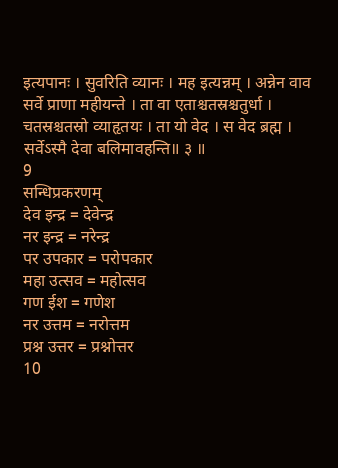इत्यपानः । सुवरिति व्यानः । मह इत्यन्नम् । अन्नेन वाव सर्वे प्राणा महीयन्ते । ता वा एताश्चतस्रश्चतुर्धा । चतस्रश्चतस्रो व्याहृतयः । ता यो वेद । स वेद ब्रह्म । सर्वेऽस्मै देवा बलिमावहन्ति॥ ३ ॥
9
सन्धिप्रकरणम्
देव इन्द्र = देवेन्द्र
नर इन्द्र = नरेन्द्र
पर उपकार = परोपकार
महा उत्सव = महोत्सव
गण ईश = गणेश
नर उत्तम = नरोत्तम
प्रश्न उत्तर = प्रश्नोत्तर
10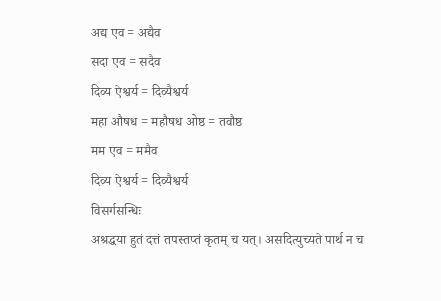अद्य एव = अद्यैव
सदा एव = सदैव
दिव्य ऐश्वर्य = दिव्यैश्वर्य
महा औषध = महौषध ओष्ठ = तवौष्ठ
मम एव = ममैव
दिव्य ऐश्वर्य = दिव्यैश्वर्य
विसर्गसन्धिः
अश्रद्धया हुतं दत्तं तपस्तप्तं कृतम् च यत्। असदित्युच्यते पार्थ न च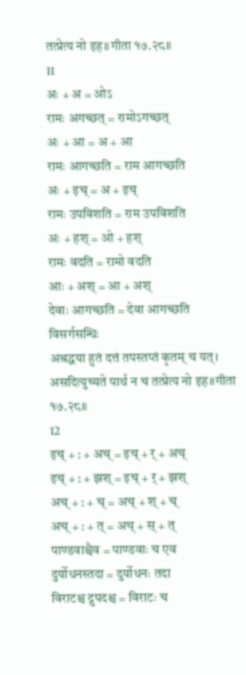तत्प्रेत्य नो इह॥गीता १७.२८॥
11
अः + अ = ओऽ
रामः अगच्छत् = रामोऽगच्छत्
अः + आ = अ + आ
रामः आगच्छति = राम आगच्छति
अः + इच् = अ + इच्
रामः उपविशति = राम उपविशति
अः + हश् = ओ + हश्
रामः वदति = रामो वदति
आः + अश् = आ + अश्
देवाः आगच्छति = देवा आगच्छति
विसर्गसन्धिः
अश्रद्धया हुतं दत्तं तपस्तप्तं कृतम् च यत्। असदित्युच्यते पार्थ न च तत्प्रेत्य नो इह॥गीता १७.२८॥
12
इच् + : + अच् = इच् + र् + अच्
इच् + : + झश् = इच् + र् + झश्
अच् + : + च् = अच् + श् + च्
अच् + : + त् = अच् + स् + त्
पाण्डवाश्चैव = पाण्डवाः च एव
दुर्योधनस्तदा = दुर्योधनः तदा
विराटश्च द्रुपदश्च = विराटः च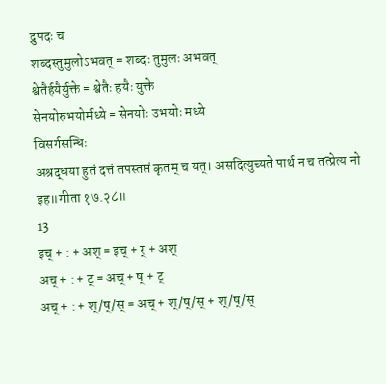द्रुपदः च
शब्दस्तुमुलोऽभवत् = शब्दः तुमुलः अभवत्
श्वेतैर्हयैर्युक्ते = श्वेतैः हयैः युक्ते
सेनयोरुभयोर्मध्ये = सेनयोः उभयोः मध्ये
विसर्गसन्धिः
अश्रद्धया हुतं दत्तं तपस्तप्तं कृतम् च यत्। असदित्युच्यते पार्थ न च तत्प्रेत्य नो इह॥गीता १७.२८॥
13
इच् + : + अश् = इच् + र् + अश्
अच् + : + ट् = अच् + ष् + ट्
अच् + : + श्/ष्/स् = अच् + श्/ष्/स् + श्/ष्/स्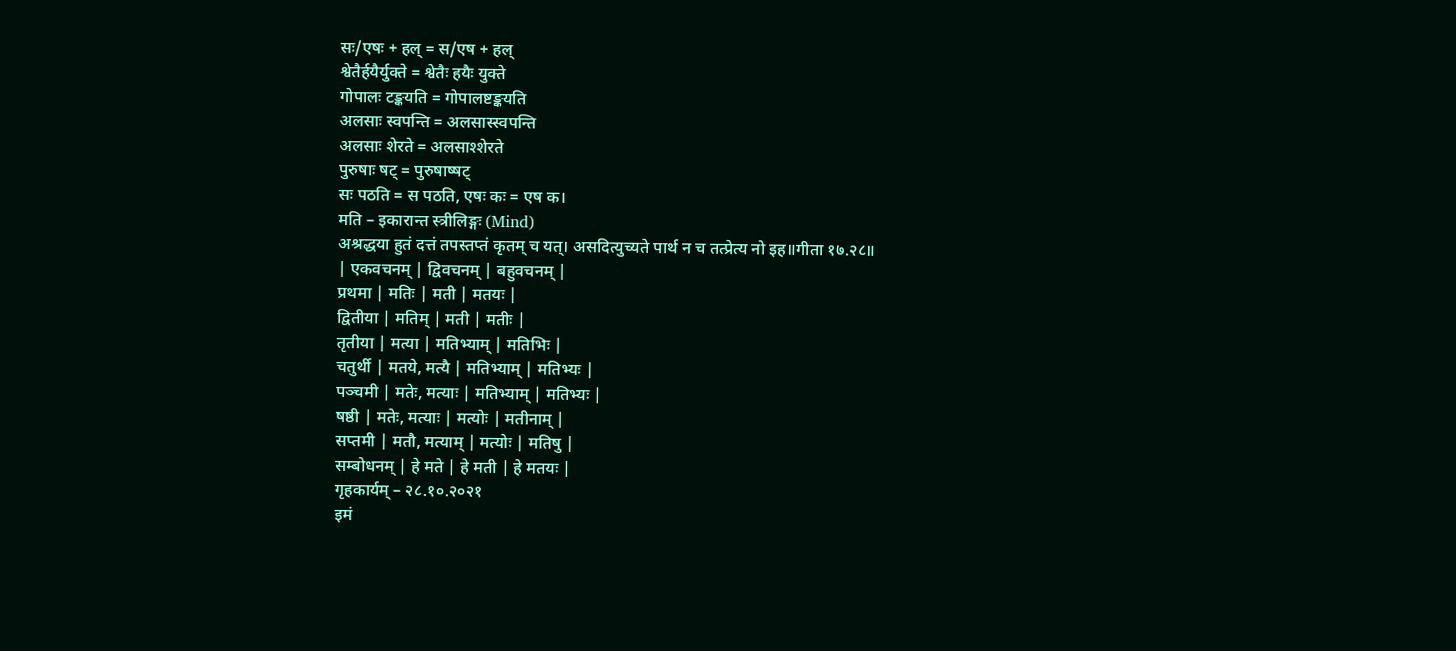सः/एषः + हल् = स/एष + हल्
श्वेतैर्हयैर्युक्ते = श्वेतैः हयैः युक्ते
गोपालः टङ्कयति = गोपालष्टङ्कयति
अलसाः स्वपन्ति = अलसास्स्वपन्ति
अलसाः शेरते = अलसाश्शेरते
पुरुषाः षट् = पुरुषाष्षट्
सः पठति = स पठति, एषः कः = एष क।
मति – इकारान्त स्त्रीलिङ्गः (Mind)
अश्रद्धया हुतं दत्तं तपस्तप्तं कृतम् च यत्। असदित्युच्यते पार्थ न च तत्प्रेत्य नो इह॥गीता १७.२८॥
| एकवचनम् | द्विवचनम् | बहुवचनम् |
प्रथमा | मतिः | मती | मतयः |
द्वितीया | मतिम् | मती | मतीः |
तृतीया | मत्या | मतिभ्याम् | मतिभिः |
चतुर्थी | मतये, मत्यै | मतिभ्याम् | मतिभ्यः |
पञ्चमी | मतेः, मत्याः | मतिभ्याम् | मतिभ्यः |
षष्ठी | मतेः, मत्याः | मत्योः | मतीनाम् |
सप्तमी | मतौ, मत्याम् | मत्योः | मतिषु |
सम्बोधनम् | हे मते | हे मती | हे मतयः |
गृहकार्यम् – २८.१०.२०२१
इमं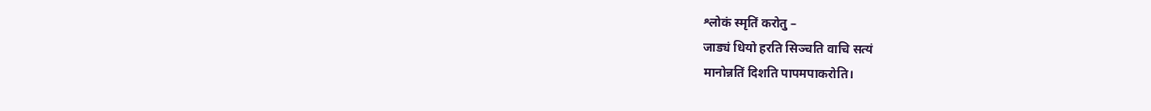श्लोकं स्मृतिं करोतु –
जाड्यं धियो हरति सिञ्चति वाचि सत्यं
मानोन्नतिं दिशति पापमपाकरोति।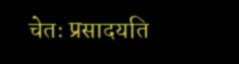चेतः प्रसादयति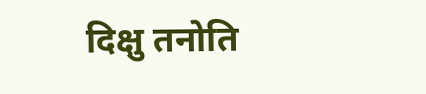दिक्षु तनोति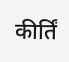कीर्तिं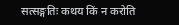सत्सङ्गतिः कथय किं न करोति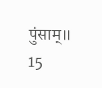पुंसाम्॥
15